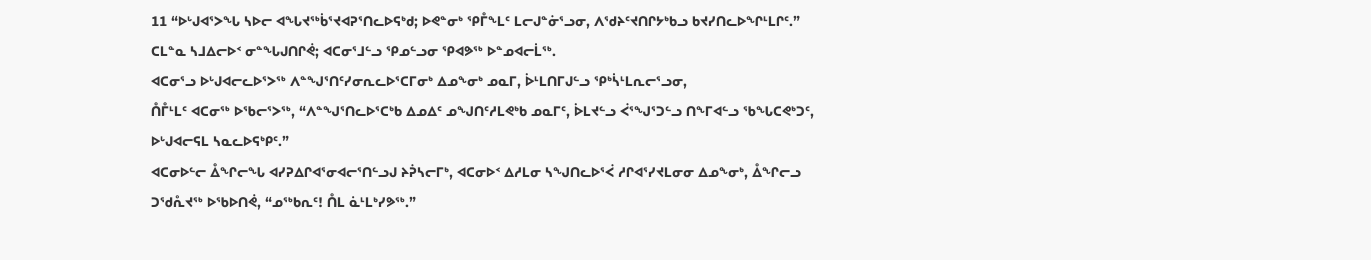11 “ᐅᒡᒍᐊᕐᐳᖓ ᓴᐅᓕ ᐊᖓᔪᖅᑳᕐᔪᐊᕈᕐᑎᓚᐅᕋᒃᑯ; ᐅᕙᓐᓂᒃ ᕿᒤᖕᒪᑦ ᒪᓕᒍᓐᓃᕐᓗᓂ, ᐱᖁᔨᑦᔪᑎᒋᔭᒃᑲᓗ ᑲᔪᓯᑎᓚᐅᖏᒻᒪᒋᑦ.” ᑕᒪᓐᓇ ᓴᒧᐃᓕᐅᑉ ᓂᓐᖓᒍᑎᒋᕚ; ᐊᑕᓂᕐᒧᓪᓗ ᕿᓄᓪᓗᓂ ᕿᐊᕗᖅ ᐅᓐᓄᐊᓕᒫᖅ.
ᐊᑕᓂᕐᓗ ᐅᒡᒍᐊᓕᓚᐅᕐᐳᖅ ᐱᓐᖑᕐᑎᑦᓯᓂᕆᓚᐅᕐᑕᒥᓂᒃ ᐃᓄᖕᓂᒃ ᓄᓇᒥ, ᐆᒻᒪᑎᒥᒍᓪᓗ ᕿᒃᓵᒻᒪᕆᓕᕐᓗᓂ,
ᑍᒤᒻᒪᑦ ᐊᑕᓂᖅ ᐅᖃᓕᕐᐳᖅ, “ᐱᓐᖑᕐᑎᓚᐅᕐᑕᒃᑲ ᐃᓄᐃᑦ ᓄᖑᑎᑦᓱᒪᕙᒃᑲ ᓄᓇᒥᑦ, ᐆᒪᔪᓪᓗ ᐹᕐᖑᕐᑐᓪᓗ ᑎᖕᒥᐊᓪᓗ ᖃᖓᑕᕙᒃᑐᑦ, ᐅᒡᒍᐊᓕᕋᒪ ᓴᓇᓚᐅᕋᒃᑭᑦ.”
ᐊᑕᓂᐅᓪᓕ ᐂᖏᓕᖓ ᐊᓯᕈᐃᒋᐊᕐᓂᐊᓕᕐᑎᓪᓗᒍ ᔨᕉᓴᓕᒥᒃ, ᐊᑕᓂᐅᑉ ᐃᓱᒪᓂ ᓴᖑᑎᓚᐅᕐᐹ ᓱᒋᐊᕐᓯᔪᒪᓂᓂ ᐃᓄᖕᓂᒃ, ᐂᖏᓕᓗ ᑐᖁᕅᔪᖅ ᐅᖃᐅᑎᕚ, “ᓄᖅᑲᕆᑦ! ᑍᒪ ᓈᒻᒪᒃᓯᕗᖅ.”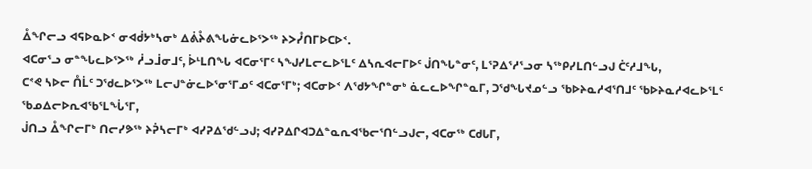ᐂᖏᓕᓗ ᐊᕋᐅᓇᐅᑉ ᓂᐊᑰᔭᒃᓴᓂᒃ ᐃᕖᔧᕕᖓᓃᓚᐅᕐᐳᖅ ᔨᐳᓮᑎᒥᐅᑕᐅᑉ.
ᐊᑕᓂᕐᓗ ᓂᓐᖓᓚᐅᕐᐳᖅ ᓲᓗᒨᓂᒧᑦ, ᐆᒻᒪᑎᖓ ᐊᑕᓂᕐᒥᑦ ᓴᖑᓯᒪᓕᓚᐅᕐᒪᑦ ᐃᓴᕆᐊᓕᒥᐅᑦ ᒎᑎᖓᓐᓂᑦ, ᒪᕐᕈᐃᕐᓱᕐᓗᓂ ᓴᖅᑭᓯᒪᑎᓪᓗᒍ ᑖᑦᓱᒧᖓ,
ᑕᕝᕙ ᓴᐅᓕ ᑍᒫᑦ ᑐᖁᓚᐅᕐᐳᖅ ᒪᓕᒍᓐᓃᓚᐅᕐᓂᕐᒥᓄᑦ ᐊᑕᓂᕐᒥᒃ; ᐊᑕᓂᐅᑉ ᐱᖁᔭᖏᓐᓂᒃ ᓈᓚᓚᐅᖏᓐᓇᒥ, ᑐᖁᖓᔪᓄᓪᓗ ᖃᐅᔨᓇᓱᐊᕐᑎᒧᑦ ᖃᐅᔨᓇᓱᐊᓚᐅᕐᒪᑦ ᖃᓄᐃᓕᐅᕆᐊᖃᕐᒪᖔᕐᒥ,
ᒎᑎᓗ ᐂᖏᓕᒥᒃ ᑎᓕᓯᕗᖅ ᔨᕉᓴᓕᒥᒃ ᐊᓯᕈᐃᖁᓪᓗᒍ; ᐊᓯᕈᐃᒋᐊᑐᐃᓐᓇᕆᐊᖃᓕᕐᑎᓪᓗᒍᓕ, ᐊᑕᓂᖅ ᑕᑯᒐᒥ,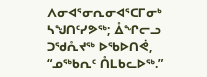ᐱᓂᐊᕐᓂᕆᓂᐊᕐᑕᒥᓂᒃ ᓴᖑᑎᑦᓯᕗᖅ; ᐂᖏᓕᓗ ᑐᖁᕅᔪᖅ ᐅᖃᐅᑎᕚ, “ᓄᖅᑲᕆᑦ ᑍᒪᑲᓚᐅᖅ.”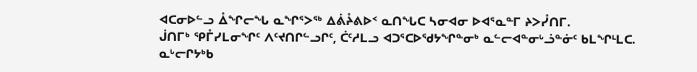ᐊᑕᓂᐅᓪᓗ ᐂᖏᓕᖓ ᓇᖏᕐᐳᖅ ᐃᕖᔧᕕᐅᑉ ᓇᑎᖓᑕ ᓴᓂᐊᓂ ᐅᐊᕐᓇᓐᒥ ᔨᐳᓮᑎᒥ.
ᒎᑎᒥᒃ ᕿᒤᓯᒪᓂᖏᑦ ᐱᑦᔪᑎᒋᓪᓗᒋᑦ, ᑖᑦᓱᒪᓗ ᐊᑐᕐᑕᐅᖁᔭᖏᓐᓂᒃ ᓇᓪᓕᐊᓐᓂᒡᓘᓐᓃᑦ ᑲᒪᖏᒻᒪᑕ.
ᓇᒡᓕᒋᔭᒃᑲ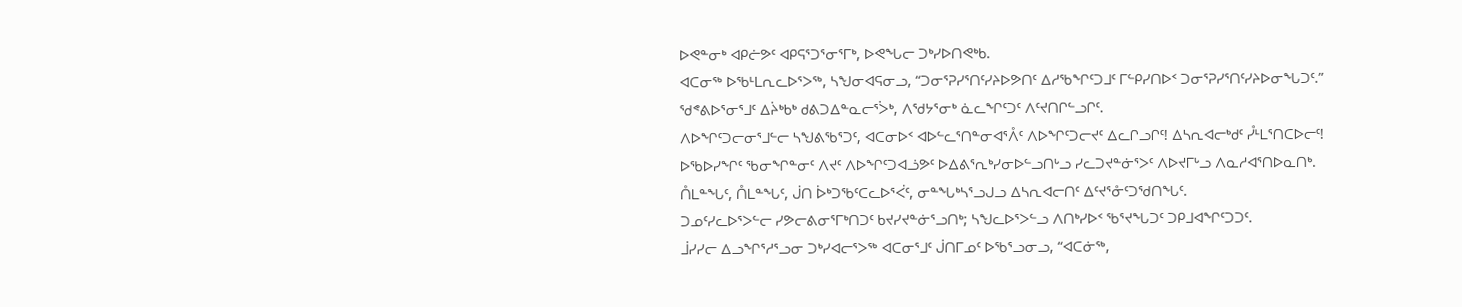ᐅᕙᓐᓂᒃ ᐊᑭᓖᕗᑦ ᐊᑭᕋᕐᑐᕐᓂᕐᒥᒃ, ᐅᕙᖓᓕ ᑐᒃᓯᐅᑎᕙᒃᑲ.
ᐊᑕᓂᖅ ᐅᖃᒻᒪᕆᓚᐅᕐᐳᖅ, ᓴᖑᓂᐊᕋᓂᓗ, “ᑐᓂᕐᕈᓯᕐᑎᑦᓯᔨᐅᕗᑎᑦ ᐃᓱᖃᖏᑦᑐᒧᑦ ᒥᓪᑭᓯᑎᐅᑉ ᑐᓂᕐᕈᓯᕐᑎᑦᓯᔨᐅᓂᖓᑐᑦ.”
ᖁᕝᕕᐅᕐᓂᕐᒧᑦ ᐃᔩᒃᑲᒃ ᑯᕕᑐᐃᓐᓇᓕᕐᐴᒃ, ᐱᖁᔭᕐᓂᒃ ᓈᓚᖏᑦᑐᑦ ᐱᑦᔪᑎᒋᓪᓗᒋᑦ.
ᐱᐅᖏᑦᑐᓕᓂᕐᒧᓪᓕ ᓴᖑᕕᖃᕐᑐᑦ, ᐊᑕᓂᐅᑉ ᐊᐅᓪᓚᕐᑎᓐᓂᐊᕐᐰᑦ ᐱᐅᖏᑦᑐᓕᔪᑦ ᐃᓚᒋᓗᒋᑦ! ᐃᓴᕆᐊᓕᒃᑯᑦ ᓮᒻᒪᕐᑎᑕᐅᓕᑦ!
ᐅᖃᐅᓯᖏᑦ ᖃᓂᖏᓐᓂᑦ ᐱᔪᑦ ᐱᐅᖏᑦᑐᐊᓘᕗᑦ ᐅᐃᕕᕐᕆᒃᓯᓂᐅᓪᓗᑎᒡᓗ ᓯᓚᑐᔪᓐᓃᕐᐳᑦ ᐱᐅᔪᒥᒡᓗ ᐱᓇᓱᐊᕐᑎᐅᓇᑎᒃ.
ᑍᒪᓐᖓᑦ, ᑍᒪᓐᖓᑦ, ᒎᑎ ᐆᒃᑐᖃᑦᑕᓚᐅᕐᐹᑦ, ᓂᓐᖓᒃᓴᕐᓗᒍᓗ ᐃᓴᕆᐊᓕᑎᑦ ᐃᑦᔪᕐᓁᑦᑐᖁᑎᖓᑦ.
ᑐᓄᑦᓯᓚᐅᕐᐳᓪᓕ ᓯᕗᓕᕕᓂᕐᒥᒃᑎᑐᑦ ᑲᔪᓯᔪᓐᓃᕐᓗᑎᒃ; ᓴᖑᓚᐅᕐᐳᓪᓗ ᐱᑎᒃᓯᐅᑉ ᖃᕐᔪᖓᑐᑦ ᑐᑭᒧᐊᖏᑦᑐᑐᑦ.
ᒨᓯᓯᓕ ᐃᓗᖏᕐᓱᕐᓗᓂ ᑐᒃᓯᐊᓕᕐᐳᖅ ᐊᑕᓂᕐᒧᑦ ᒎᑎᒥᓄᑦ ᐅᖃᕐᓗᓂᓗ, “ᐊᑕᓃᖅ,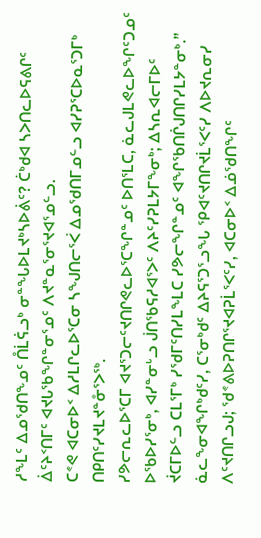ᓱᖕᒪᑦ ᐃᓄᖁᑎᖕᓄᑦ ᑍᒫᕌᓗᒃ ᓂᓐᖓᐅᒪᔪᒃᓴᐅᕖᑦ? ᑖᒃᑯᐊ ᓴᐳᑎᓚᐅᕋᕕᒋᑦ ᐄᑦᔨᑉᑎᒥᑦ ᐊᔪᒐᖃᖏᓐᓂᕐᓄᑦ ᐱᔪᓐᓇᕐᓂᕐᔪᐊᕐᓄᓪᓗ.
ᑕᕝᕙ ᐊᑕᓂᐅᑉ ᐃᓱᒪᒋᓚᐅᕐᑕᓂ ᓴᖑᑎᓕᕐᐹ ᐃᓄᖁᑎᒥᓄᓪᓗ ᐊᓯᕈᕐᑕᐅᓇᕐᑐᒥᒃ ᑎᑭᑎᑦᓯᔪᒪᔪᓐᓁᕐᐳᖅ.
ᓯᕗᓕᕆᓚᐅᕐᑕᒥ ᐊᔪᕐᑐᓕᑦᔪᑎᒋᕙᓚᐅᕐᑕᖏᓐᓄᑦ ᐅᑎᕐᒪᑕ, ᓈᓚᒍᒪᕙᓚᐅᖏᑦᑐᓄᑦ ᐅᖃᐅᓯᕐᓂᒃ, ᐊᓯᓐᓂᒡᓗ ᒎᑎᖃᕋᓱᐊᕐᐳᑦ ᐱᔨᑦᓯᕈᒪᔭᒥᖕᓂᒃ; ᐃᓴᕆᐊᓕᒥᐅᑦ ᔫᑕᒥᐅᓪᓗ ᑕᒪᕐᒥᒃ ᓯᖁᒥᑦᑎᓯᒪᖕᒪᑕ ᓯᕗᓕᖏᓐᓄᑦ ᐊᖏᖃᑎᒌᒍᑎᒋᓯᒪᔭᓐᓂᒃ.”
ᓈᓚᖕᓂᐊᖏᒃᑯᑦᓯ, ᑕᕐᓂᒃᑯᑦ ᐃᔨᕋᕐᑐᕐᓗᖓ ᕿᐊᑦᔪᑎᒋᔪᒫᕐᐸᑦᓯ ᐱᐅᔪᕆᓂᓯ ᐱᑦᔪᑎᒋᓗᒍ; ᖁᕝᕕᐅᕈᑎᒋᕐᔪᐊᕈᒫᕐᐸᑦᓯ, ᐊᑕᓂᐅᑉ ᐃᓅᖁᑎᖏᑦ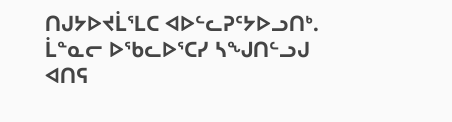ᑎᒍᔭᐅᔪᒫᕐᒪᑕ ᐊᐅᓪᓚᕈᑦᔭᐅᓗᑎᒃ.
ᒫᓐᓇᓕ ᐅᖃᓚᐅᕐᑕᓯ ᓴᖑᑎᓪᓗᒍ ᐊᑎᕋ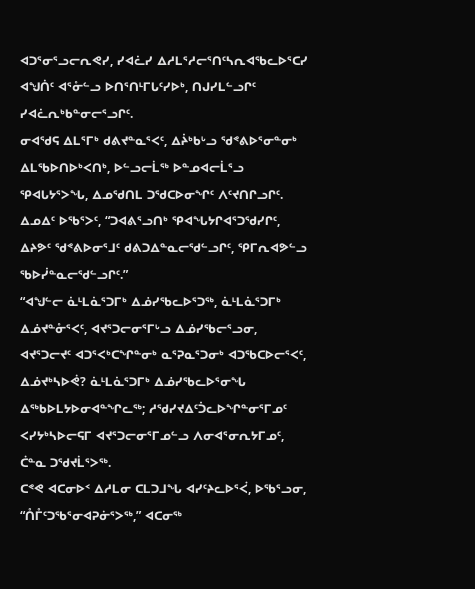ᐊᑐᕐᓂᕐᓗᓕᕆᕙᓯ, ᓯᐊᓛᓯ ᐃᓱᒪᕐᓱᓕᕐᑎᑦᓴᕆᐊᖃᓚᐅᕐᑕᓯ ᐊᖑᑏᑦ ᐊᕐᓁᓪᓗ ᐅᑎᕐᑎᒻᒥᒐᑦᓯᐅᒃ, ᑎᒍᓯᒪᓪᓗᒋᑦ ᓯᐊᓛᕆᒃᑲᓐᓂᓕᕐᓗᒋᑦ.
ᓂᐊᖁᕋ ᐃᒪᕐᒥᒃ ᑯᕕᔪᓐᓇᕐᐸᑦ, ᐃᔩᒃᑲᒡᓗ ᖁᕝᕕᐅᕐᓂᓐᓂᒃ ᐃᒪᖃᐅᑎᐅᒃᐸᑎᒃ, ᐅᓪᓗᓕᒫᖅ ᐅᓐᓄᐊᓕᒫᕐᓗ ᕿᐊᒐᔭᕐᐳᖓ, ᐃᓄᖁᑎᒪ ᑐᖁᑕᐅᓂᖏᑦ ᐱᑦᔪᑎᒋᓗᒋᑦ.
ᐃᓄᐃᑦ ᐅᖃᕐᐳᑦ, “ᑐᐊᕕᕐᓗᑎᒃ ᕿᐊᖓᔭᒋᐊᕐᑐᖁᓯᒋᑦ, ᐃᔨᕗᑦ ᖁᕝᕕᐅᓂᕐᒧᑦ ᑯᕕᑐᐃᓐᓇᓕᖁᓪᓗᒋᑦ, ᕿᒥᕆᐊᕗᓪᓗ ᖃᐅᓰᓐᓇᓕᖁᓪᓗᒋᑦ.”
“ᐊᖑᓪᓕ ᓈᒻᒪᓈᕐᑐᒥᒃ ᐃᓅᓯᖃᓚᐅᕐᑐᖅ, ᓈᒻᒪᓈᕐᑐᒥᒃ ᐃᓅᔪᓐᓁᕐᐸᑦ, ᐊᔪᕐᑐᓕᓂᕐᒥᒡᓗ ᐃᓅᓯᖃᓕᕐᓗᓂ, ᐊᔪᕐᑐᓕᔪᑦ ᐊᑐᕐᐸᒃᑕᖏᓐᓂᒃ ᓇᕐᕈᓇᕐᑐᓂᒃ ᐊᑐᖃᑕᐅᓕᕐᐸᑦ, ᐃᓅᔪᒃᓴᐅᕚ? ᓈᒻᒪᓈᕐᑐᒥᒃ ᐃᓅᓯᖃᓚᐅᕐᓂᖓ ᐃᖅᑲᐅᒪᔭᐅᓂᐊᓐᖏᓚᖅ; ᓱᖁᓯᔪᐃᑦᑑᓚᐅᖏᓐᓂᕐᒥᓄᑦ ᐸᓯᔭᒃᓴᐅᓕᕋᒥ ᐊᔪᕐᑐᓕᓂᕐᒥᓄᓪᓗ ᐱᓂᐊᕐᓂᕆᔭᒥᓄᑦ, ᑖᓐᓇ ᑐᖁᔪᒫᕐᐳᖅ.
ᑕᕝᕙ ᐊᑕᓂᐅᑉ ᐃᓱᒪᓂ ᑕᒪᑐᒧᖓ ᐊᓯᑦᔨᓚᐅᕐᐹ, ᐅᖃᕐᓗᓂ, “ᑍᒤᑦᑐᖃᕐᓂᐊᕈᓃᕐᐳᖅ,” ᐊᑕᓂᖅ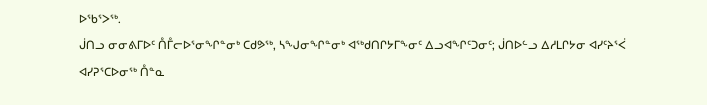ᐅᖃᕐᐳᖅ.
ᒎᑎᓗ ᓂᓂᕕᒥᐅᑦ ᑍᒤᓕᐅᕐᓂᖏᓐᓂᒃ ᑕᑯᕗᖅ, ᓴᖑᓂᖏᓐᓂᒃ ᐊᖅᑯᑎᒋᔭᒥᖕᓂᑦ ᐃᓗᐊᖏᑦᑐᓂᑦ; ᒎᑎᐅᓪᓗ ᐃᓱᒪᒋᔭᓂ ᐊᓯᑦᔨᕐᐹ ᐊᓯᕈᕐᑕᐅᓂᖅ ᑍᓐᓇ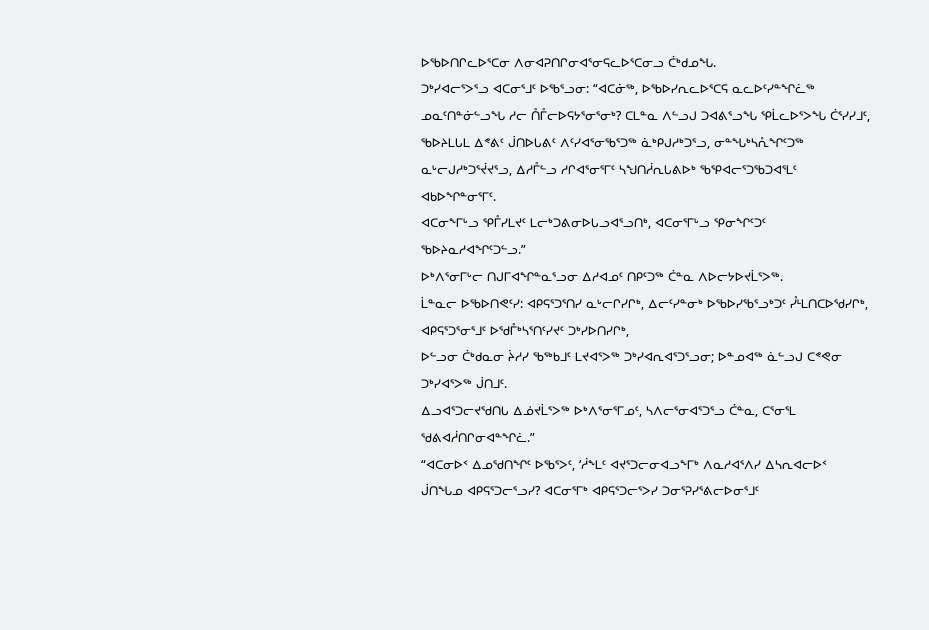ᐅᖃᐅᑎᒋᓚᐅᕐᑕᓂ ᐱᓂᐊᕈᑎᒋᓂᐊᕐᓂᕋᓚᐅᕐᑕᓂᓗ ᑖᒃᑯᓄᖓ.
ᑐᒃᓯᐊᓕᕐᐳᕐᓗ ᐊᑕᓂᕐᒧᑦ ᐅᖃᕐᓗᓂ: “ᐊᑕᓃᖅ, ᐅᖃᐅᓯᕆᓚᐅᕐᑕᕋ ᓇᓚᐅᑦᓯᓐᖏᓛᖅ ᓄᓇᑦᑎᓐᓃᓪᓗᖓ ᓱᓕ ᑍᒤᓕᐅᕋᔭᕐᓂᕐᓂᒃ? ᑕᒪᓐᓇ ᐱᓪᓗᒍ ᑐᐊᕕᕐᓗᖓ ᕿᒫᓚᐅᕐᐳᖓ ᑖᕐᓯᓯᒧᑦ, ᖃᐅᔨᒪᒐᒪ ᐃᕝᕕᑦ ᒎᑎᐅᒐᕕᑦ ᐱᑦᓯᐊᕐᓂᖃᕐᑐᖅ ᓈᒃᑭᒍᓱᒃᑐᕐᓗ, ᓂᓐᖓᒃᓴᕅᖏᑦᑐᖅ ᓇᒡᓕᒍᓱᒃᑐᕐᔫᔪᕐᓗ, ᐃᓱᒤᓪᓗ ᓱᒋᐊᕐᓂᕐᒥᑦ ᓴᖑᑎᓲᕆᒐᕕᐅᒃ ᖃᕿᐊᓕᕐᑐᖃᑐᐊᕐᒪᑦ ᐊᑲᐅᖏᓐᓂᕐᒥᑦ.
ᐊᑕᓂᖕᒥᒡᓗ ᕿᒤᓯᒪᔪᑦ ᒪᓕᒃᑐᕕᓂᐅᒐᓗᐊᕐᓗᑎᒃ, ᐊᑕᓂᕐᒥᒡᓗ ᕿᓂᖏᑦᑐᑦ ᖃᐅᔨᓇᓱᐊᖏᑦᑐᓪᓗ.”
ᐅᒃᐱᕐᓂᒥᒡᓕ ᑎᒍᒥᐊᖏᓐᓇᕐᓗᓂ ᐃᓱᐊᓄᑦ ᑎᑭᑦᑐᖅ ᑖᓐᓇ ᐱᐅᓕᔭᐅᔪᒫᕐᐳᖅ.
ᒫᓐᓇᓕ ᐅᖃᐅᑎᕙᑦᓯ: ᐊᑭᕋᕐᑐᕐᑎᓯ ᓇᒡᓕᒋᓯᒋᒃ, ᐃᓕᑦᓯᓐᓂᒃ ᐅᖃᐅᓯᖃᕐᓗᒃᑐᑦ ᓮᒻᒪᑎᑕᐅᖁᓯᒋᒃ, ᐊᑭᕋᕐᑐᕐᓂᕐᒧᑦ ᐅᖁᒤᒃᓴᕐᑎᑦᓯᔪᑦ ᑐᒃᓯᐅᑎᓯᒋᒃ,
ᐅᓪᓗᓂ ᑖᒃᑯᓇᓂ ᔩᓱᓯ ᖃᖅᑲᒧᑦ ᒪᔪᐊᕐᐳᖅ ᑐᒃᓯᐊᕆᐊᕐᑐᕐᓗᓂ; ᐅᓐᓄᐊᖅ ᓈᓪᓗᒍ ᑕᕝᕙᓂ ᑐᒃᓯᐊᕐᐳᖅ ᒎᑎᒧᑦ.
ᐃᓗᐊᕐᑐᓕᔪᖁᑎᒐ ᐃᓅᔪᒫᕐᐳᖅ ᐅᒃᐱᕐᓂᕐᒥᓄᑦ, ᓴᐱᓕᕐᓂᐊᕐᑐᕐᓗ ᑖᓐᓇ, ᑕᕐᓂᕐᒪ ᖁᕕᐊᓲᑎᒋᓂᐊᓐᖏᓛ.”
“ᐊᑕᓂᐅᑉ ᐃᓄᖁᑎᖏᑦ ᐅᖃᕐᐳᑦ, ‘ᓲᖕᒪᑦ ᐊᔪᕐᑐᓕᓂᐊᓗᖕᒥᒃ ᐱᓇᓱᐊᕐᐱᓯ ᐃᓴᕆᐊᓕᐅᑉ ᒎᑎᖓᓄ ᐊᑭᕋᕐᑐᓕᕐᓗᓯ? ᐊᑕᓂᕐᒥᒃ ᐊᑭᕋᕐᑐᓕᕐᐳᓯ ᑐᓂᕐᕈᓯᕐᕕᓕᐅᓂᕐᒧᑦ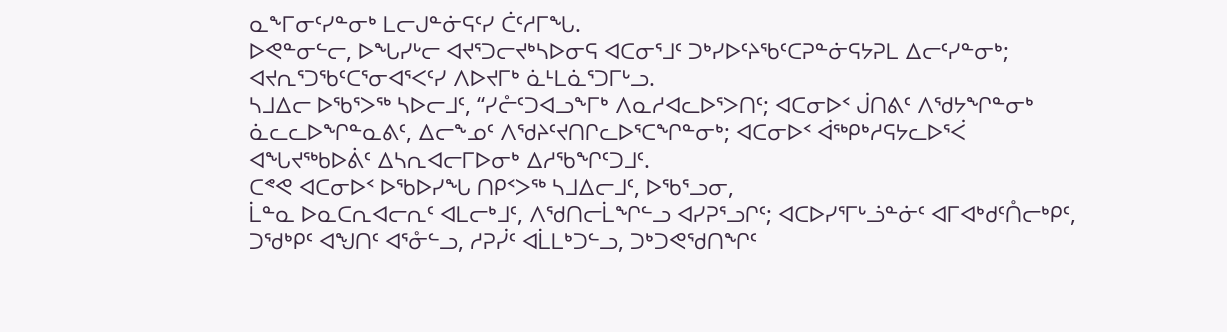ᓇᖕᒥᓂᑦᓯᓐᓂᒃ ᒪᓕᒍᓐᓃᕋᑦᓯ ᑖᑦᓱᒥᖓ.
ᐅᕙᓐᓂᓪᓕ, ᐅᖓᓯᒡᓕ ᐊᔪᕐᑐᓕᔪᒃᓴᐅᓂᕋ ᐊᑕᓂᕐᒧᑦ ᑐᒃᓯᐅᑦᔨᖃᑦᑕᕈᓐᓃᕋᔭᕈᒪ ᐃᓕᑦᓯᓐᓂᒃ; ᐊᔪᕆᕐᑐᖃᑦᑕᕐᓂᐊᕐᐸᑦᓯ ᐱᐅᔪᒥᒃ ᓈᒻᒪᓈᕐᑐᒥᒡᓗ.
ᓴᒧᐃᓕ ᐅᖃᕐᐳᖅ ᓴᐅᓕᒧᑦ, “ᓯᓔᑦᑐᐊᓗᖕᒥᒃ ᐱᓇᓱᐊᓚᐅᕐᐳᑎᑦ; ᐊᑕᓂᐅᑉ ᒎᑎᕕᑦ ᐱᖁᔭᖏᓐᓂᒃ ᓈᓚᓚᐅᖏᓐᓇᕕᑦ, ᐃᓕᖕᓄᑦ ᐱᖁᔨᑦᔪᑎᒋᓚᐅᕐᑕᖏᓐᓂᒃ; ᐊᑕᓂᐅᑉ ᐋᖅᑭᒃᓱᕋᔭᓚᐅᕐᐹ ᐊᖓᔪᖅᑲᐅᕖᑦ ᐃᓴᕆᐊᓕᒥᐅᓂᒃ ᐃᓱᖃᖏᑦᑐᒧᑦ.
ᑕᕝᕙ ᐊᑕᓂᐅᑉ ᐅᖃᐅᓯᖓ ᑎᑭᑉᐳᖅ ᓴᒧᐃᓕᒧᑦ, ᐅᖃᕐᓗᓂ,
ᒫᓐᓇ ᐅᓇᑕᕆᐊᓕᕆᑦ ᐊᒪᓕᒃᒧᑦ, ᐱᖁᑎᓕᒫᖏᓪᓗ ᐊᓯᕈᕐᓗᒋᑦ; ᐊᑕᐅᓯᕐᒥᒡᓘᓐᓃᑦ ᐊᒥᐊᒃᑯᑦᑍᓕᒃᑭᑦ, ᑐᖁᒃᑭᑦ ᐊᖑᑎᑦ ᐊᕐᓁᓪᓗ, ᓱᕈᓰᑦ ᐊᒫᒪᒃᑐᓪᓗ, ᑐᒃᑐᕙᖁᑎᖏᑦ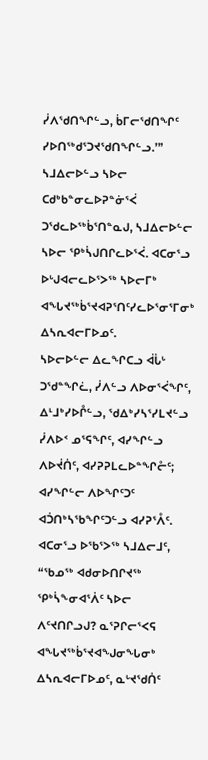ᓰᐱᖁᑎᖏᓪᓗ, ᑳᒥᓕᖁᑎᖏᑦ ᓯᐅᑎᖅᑯᕐᑐᔪᖁᑎᖏᓪᓗ.’”
ᓴᒧᐃᓕᐅᓪᓗ ᓴᐅᓕ ᑕᑯᒃᑲᓐᓂᓚᐅᕈᓐᓃᕐᐹ ᑐᖁᓚᐅᖅᑳᕐᑎᓐᓇᒍ, ᓴᒧᐃᓕᐅᓪᓕ ᓴᐅᓕ ᕿᒃᓵᒍᑎᒋᓚᐅᕐᐹ. ᐊᑕᓂᕐᓗ ᐅᒡᒍᐊᓕᓚᐅᕐᐳᖅ ᓴᐅᓕᒥᒃ ᐊᖓᔪᖅᑳᕐᔪᐊᕈᕐᑎᑦᓯᓚᐅᕐᓂᕐᒥᓂᒃ ᐃᓴᕆᐊᓕᒥᐅᓄᑦ.
ᓴᐅᓕᐅᓪᓕ ᐃᓚᖏᑕᓗ ᐋᒑᒡ ᑐᖁᓐᖏᓛ, ᓰᐱᓪᓗ ᐱᐅᓂᕐᐹᖏᑦ, ᐃᒻᒧᒃᓯᐅᒊᓪᓗ, ᖁᐃᒃᓯᓴᕐᓯᒪᔪᓪᓗ ᓰᐱᐅᑉ ᓄᕐᕋᖏᑦ, ᐊᓯᖏᓪᓗ ᐱᐅᔫᑏᑦ, ᐊᓯᕈᕈᒪᓚᐅᓐᖏᓔᑦ; ᐊᓯᖏᓪᓕ ᐱᐅᖏᑦᑐᑦ ᐊᑑᑎᒃᓴᖃᖏᑦᑐᓪᓗ ᐊᓯᕈᕐᐰᑦ.
ᐊᑕᓂᕐᓗ ᐅᖃᕐᐳᖅ ᓴᒧᐃᓕᒧᑦ, “ᖃᓄᖅ ᐊᑯᓂᐅᑎᒋᔪᖅ ᕿᒃᓵᖕᓂᐊᕐᐲᑦ ᓴᐅᓕ ᐱᑦᔪᑎᒋᓗᒍ? ᓇᕐᕈᒋᓕᕐᐸᕋ ᐊᖓᔪᖅᑳᕐᔪᐊᖑᓂᖓᓂᒃ ᐃᓴᕆᐊᓕᒥᐅᓄᑦ, ᓇᒡᔪᖁᑏᑦ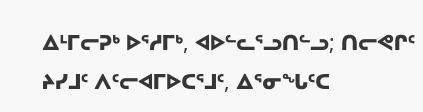ᐃᒻᒥᓕᕈᒃ ᐅᕐᓱᒥᒃ, ᐊᐅᓪᓚᕐᓗᑎᓪᓗ; ᑎᓕᕙᒋᑦ ᔨᓯᒧᑦ ᐱᑦᓕᐊᒥᐅᑕᕐᒧᑦ, ᐃᕐᓂᖓᑦᑕ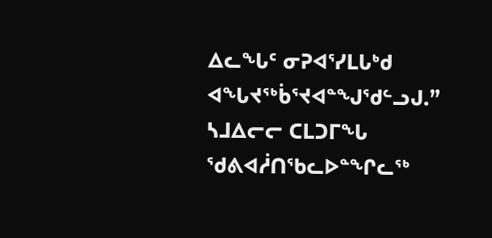ᐃᓚᖓᑦ ᓂᕈᐊᕐᓯᒪᒐᒃᑯ ᐊᖓᔪᖅᑳᕐᔪᐊᓐᖑᖁᓪᓗᒍ.”
ᓴᒧᐃᓕᓕ ᑕᒪᑐᒥᖓ ᖁᕕᐊᓲᑎᖃᓚᐅᓐᖏᓚᖅ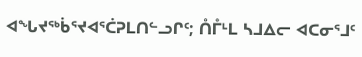ᐊᖓᔪᖅᑳᕐᔪᐊᕐᑖᕈᒪᑎᓪᓗᒋᑦ; ᑍᒤᒻᒪ ᓴᒧᐃᓕ ᐊᑕᓂᕐᒧᑦ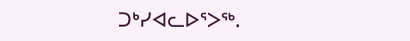ᑐᒃᓯᐊᓚᐅᕐᐳᖅ.